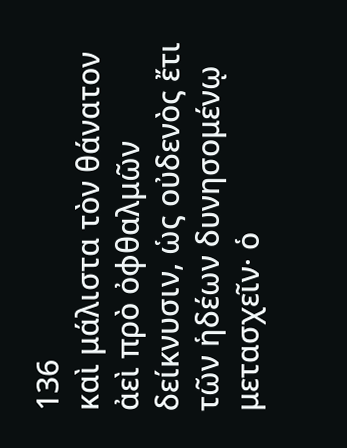136
καὶ μάλιστα τὸν θάνατον ἀεὶ πρὸ ὀφθαλμῶν δείκνυσιν, ὡς οὐδενὸς ἔτι τῶν ἡδέων δυνησομένῳ μετασχεῖν· ὁ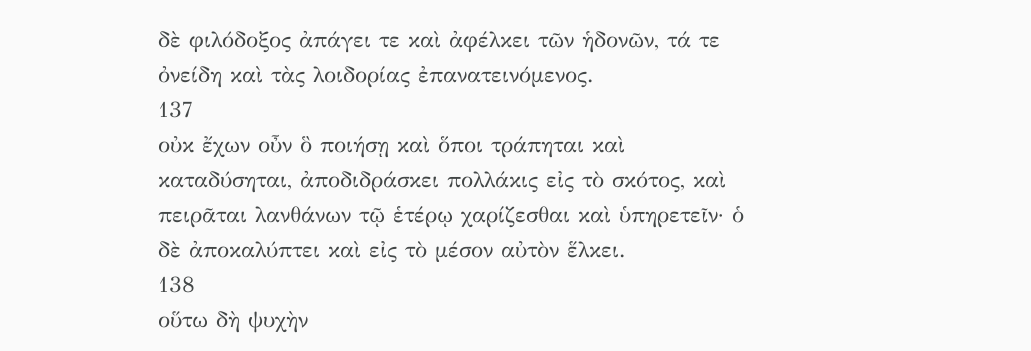δὲ φιλόδοξος ἀπάγει τε καὶ ἀφέλκει τῶν ἡδονῶν, τά τε ὀνείδη καὶ τὰς λοιδορίας ἐπανατεινόμενος.
137
οὐκ ἔχων οὖν ὃ ποιήσῃ καὶ ὅποι τράπηται καὶ καταδύσηται, ἀποδιδράσκει πολλάκις εἰς τὸ σκότος, καὶ πειρᾶται λανθάνων τῷ ἑτέρῳ χαρίζεσθαι καὶ ὑπηρετεῖν· ὁ δὲ ἀποκαλύπτει καὶ εἰς τὸ μέσον αὐτὸν ἕλκει.
138
οὕτω δὴ ψυχὴν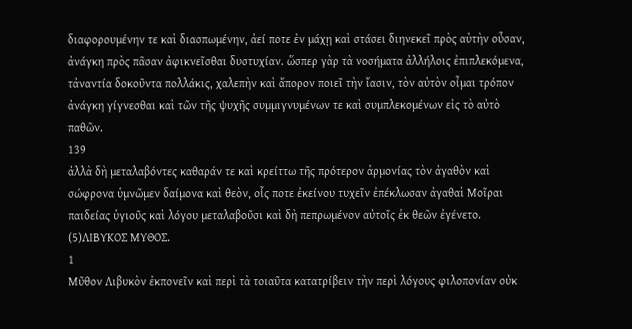διαφορουμένην τε καὶ διασπωμένην, ἀεί ποτε ἐν μάχῃ καὶ στάσει διηνεκεῖ πρὸς αὑτὴν οὖσαν, ἀνάγκη πρὸς πᾶσαν ἀφικνεῖσθαι δυστυχίαν. ὥσπερ γὰρ τὰ νοσήματα ἀλλήλοις ἐπιπλεκόμενα, τἀναντία δοκοῦντα πολλάκις, χαλεπὴν καὶ ἄπορον ποιεῖ τὴν ἴασιν, τὸν αὐτὸν οἶμαι τρόπον ἀνάγκη γίγνεσθαι καὶ τῶν τῆς ψυχῆς συμμιγνυμένων τε καὶ συμπλεκομένων εἰς τὸ αὐτὸ παθῶν.
139
ἀλλὰ δὴ μεταλαβόντες καθαράν τε καὶ κρείττω τῆς πρότερον ἁρμονίας τὸν ἀγαθὸν καὶ σώφρονα ὑμνῶμεν δαίμονα καὶ θεὸν, οἷς ποτε ἐκείνου τυχεῖν ἐπέκλωσαν ἀγαθαὶ Μοῖραι παιδείας ὑγιοῦς καὶ λόγου μεταλαβοῦσι καὶ δὴ πεπρωμένον αὐτοῖς ἐκ θεῶν ἐγένετο.
(5)ΛΙΒΥΚΟΣ ΜΥΘΟΣ.
1
Μῦθον Λιβυκὸν ἐκπονεῖν καὶ περὶ τὰ τοιαῦτα κατατρίβειν τὴν περὶ λόγους φιλοπονίαν οὐκ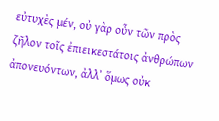εὐτυχὲς μέν, οὐ γὰρ οὖν τῶν πρὸς ζῆλον τοῖς ἐπιεικεστάτοις ἀνθρώπων ἀπονευόντων, ἀλλʼ ὅμως οὐκ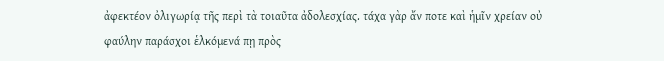ἀφεκτέον ὀλιγωρίᾳ τῆς περὶ τὰ τοιαῦτα ἀδολεσχίας. τάχα γὰρ ἄν ποτε καὶ ἡμῖν χρείαν οὐ φαύλην παράσχοι ἑλκόμενά πῃ πρὸς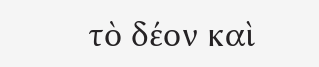τὸ δέον καὶ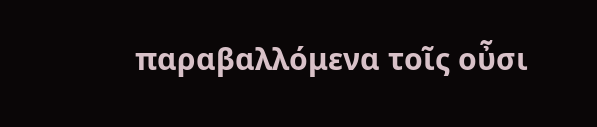παραβαλλόμενα τοῖς οὖσι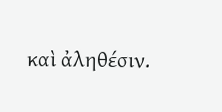καὶ ἀληθέσιν.